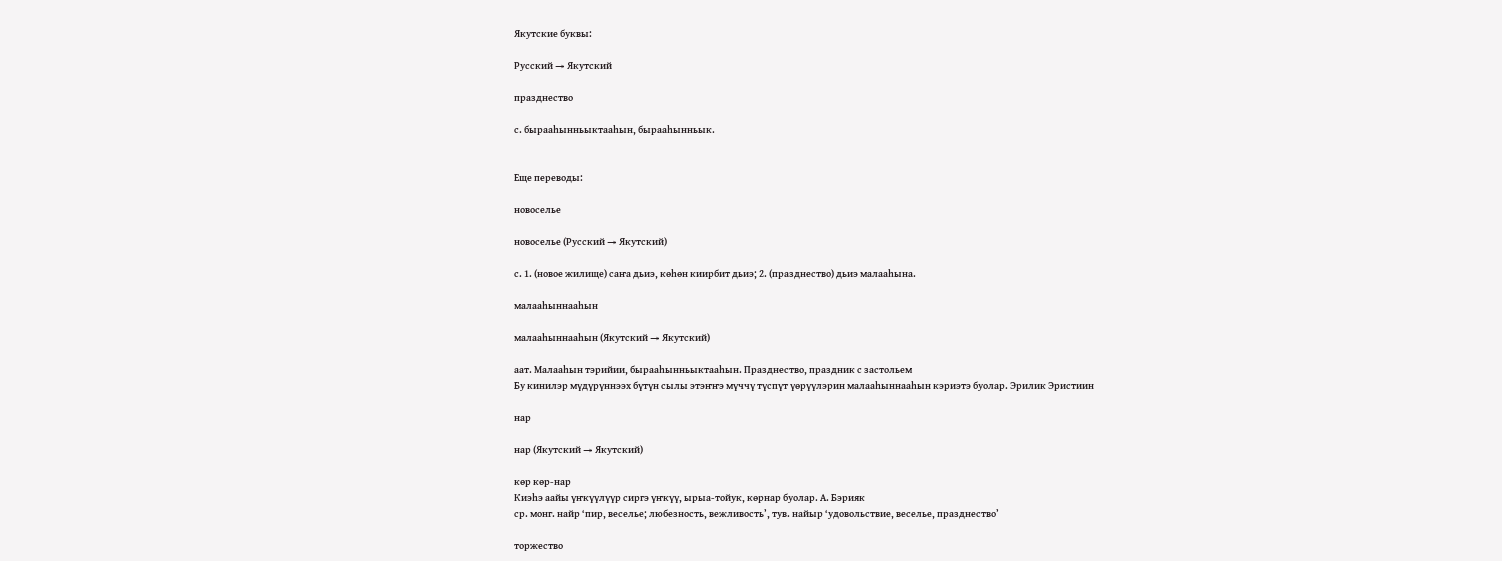Якутские буквы:

Русский → Якутский

празднество

с. бырааһынньыктааһын, бырааһынньык.


Еще переводы:

новоселье

новоселье (Русский → Якутский)

с. 1. (новое жилище) саҥа дьиэ, көһөн киирбит дьиэ; 2. (празднество) дьиэ малааһына.

малааһыннааһын

малааһыннааһын (Якутский → Якутский)

аат. Малааһын тэрийии, бырааһынньыктааһын. Празднество, праздник с застольем
Бу кинилэр мүдүрүннээх бүтүн сылы этэҥҥэ мүччү түспүт үөрүүлэрин малааһыннааһын кэриэтэ буолар. Эрилик Эристиин

нар

нар (Якутский → Якутский)

көр көр-нар
Киэһэ аайы үҥкүүлүүр сиргэ үҥкүү, ырыа-тойук, көрнар буолар. А. Бэрияк
ср. монг. найр ‘пир, веселье; любезность, вежливость’, тув. найыр ‘удовольствие, веселье, празднество’

торжество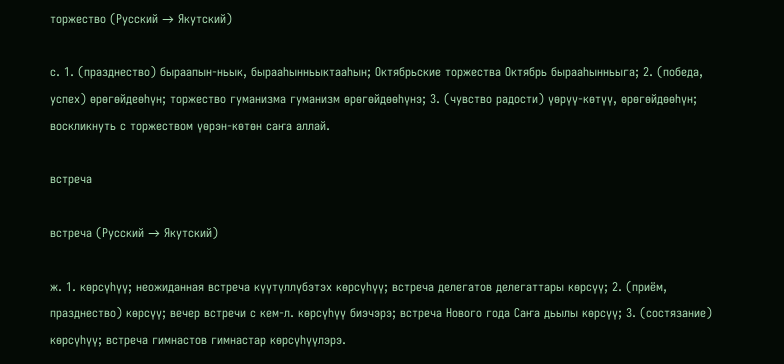торжество (Русский → Якутский)

с. 1. (празднество) быраапын-ньык, бырааһынньыктааһын; Октябрьские торжества Октябрь бырааһынньыга; 2. (победа, успех) өрөгөйдеөһүн; торжество гуманизма гуманизм өрөгөйдөөһүнэ; 3. (чувство радости) үөрүү-көтүү, өрөгөйдөөһүн; воскликнуть с торжеством үөрэн-көтөн саҥа аллай.

встреча

встреча (Русский → Якутский)

ж. 1. көрсүһүү; неожиданная встреча күүтүллүбэтэх көрсүһүү; встреча делегатов делегаттары көрсүү; 2. (приём, празднество) көрсүү; вечер встречи с кем-л. көрсүһүү биэчэрэ; встреча Нового года Саҥа дьылы көрсүү; 3. (состязание) көрсүһүү; встреча гимнастов гимнастар көрсүһүүлэрэ.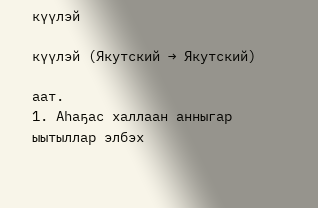күүлэй

күүлэй (Якутский → Якутский)

аат.
1. Аһаҕас халлаан анныгар ыытыллар элбэх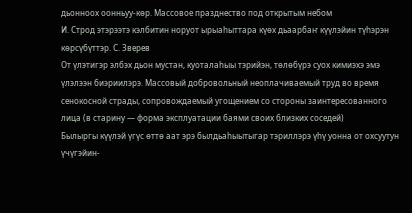дьонноох оонньуу-көр. Массовое празднество под открытым небом
И. Строд этэрээтэ кэлбитин норуот ырыаһыттара күөх дьаарбаҥ күүлэйин түһэрэн көрсүбүттэр. С. Зверев
От үлэтигэр элбэх дьон мустан, куоталаһыы тэрийэн, төлөбүрэ суох кимиэхэ эмэ үлэлээн биэриилэрэ. Массовый добровольный неоплачиваемый труд во время сенокосной страды, сопровождаемый угощением со стороны заинтересованного лица (в старину — форма эксплуатации баями своих близких соседей)
Былыргы күүлэй үгүс өттө аат эрэ былдьаһыытыгар тэриллэрэ үһү уонна от охсуутун үчүгэйин-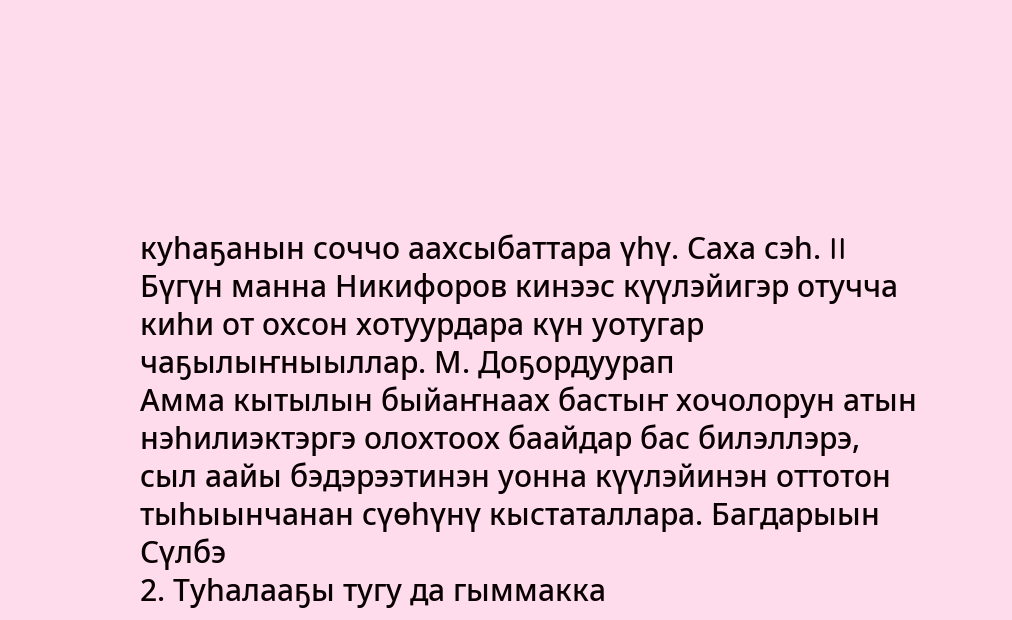куһаҕанын соччо аахсыбаттара үһү. Саха сэһ. II
Бүгүн манна Никифоров кинээс күүлэйигэр отучча киһи от охсон хотуурдара күн уотугар чаҕылыҥныыллар. М. Доҕордуурап
Амма кытылын быйаҥнаах бастыҥ хочолорун атын нэһилиэктэргэ олохтоох баайдар бас билэллэрэ, сыл аайы бэдэрээтинэн уонна күүлэйинэн оттотон тыһыынчанан сүөһүнү кыстаталлара. Багдарыын Сүлбэ
2. Туһалааҕы тугу да гыммакка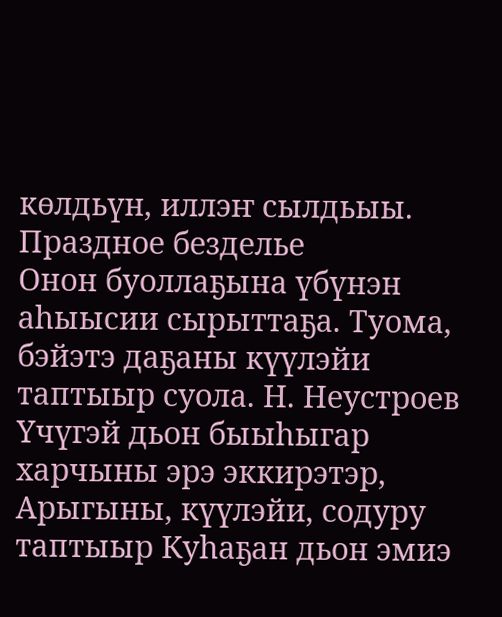көлдьүн, иллэҥ сылдьыы. Праздное безделье
Онон буоллаҕына үбүнэн аһыысии сырыттаҕа. Туома, бэйэтэ даҕаны күүлэйи таптыыр суола. Н. Неустроев
Үчүгэй дьон быыһыгар харчыны эрэ эккирэтэр, Арыгыны, күүлэйи, содуру таптыыр Куһаҕан дьон эмиэ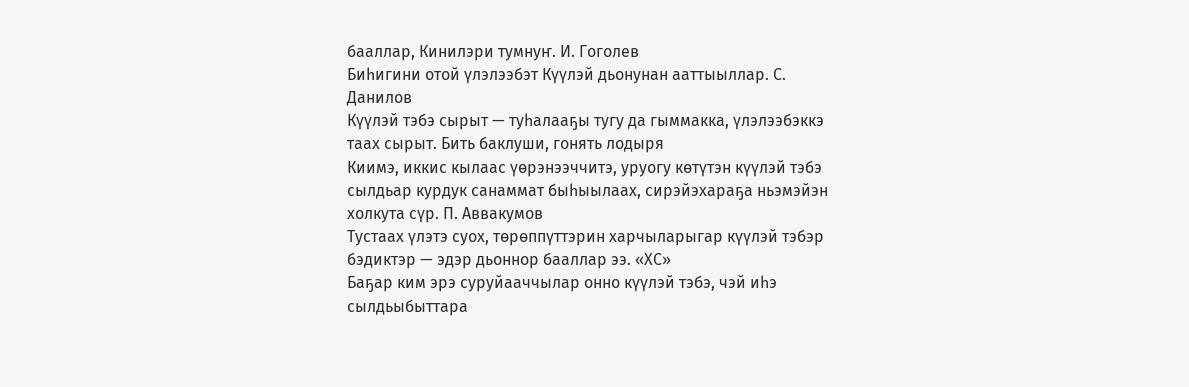бааллар, Кинилэри тумнуҥ. И. Гоголев
Биһигини отой үлэлээбэт Күүлэй дьонунан ааттыыллар. С. Данилов
Күүлэй тэбэ сырыт — туһалааҕы тугу да гыммакка, үлэлээбэккэ таах сырыт. Бить баклуши, гонять лодыря
Киимэ, иккис кылаас үөрэнээччитэ, уруогу көтүтэн күүлэй тэбэ сылдьар курдук санаммат быһыылаах, сирэйэхараҕа ньэмэйэн холкута сүр. П. Аввакумов
Тустаах үлэтэ суох, төрөппүттэрин харчыларыгар күүлэй тэбэр бэдиктэр — эдэр дьоннор бааллар ээ. «ХС»
Баҕар ким эрэ суруйааччылар онно күүлэй тэбэ, чэй иһэ сылдьыбыттара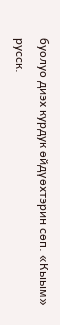буолуо диэх курдук өйдүөхтэрин сөп. «Кыым»
русск.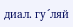диал. гу´ляй